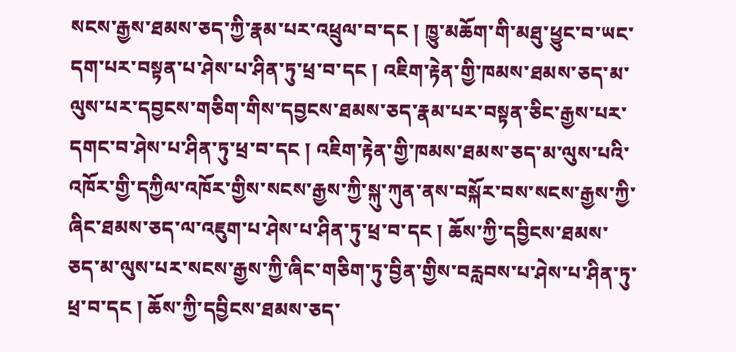སངས་རྒྱས་ཐམས་ཅད་ཀྱི་རྣམ་པར་འཕྲུལ་བ་དང ། ཁྱུ་མཆོག་གི་མཐུ་ཕྱུང་བ་ཡང་དག་པར་བསྟན་པ་ཤེས་པ་ཤིན་ཏུ་ཕྲ་བ་དང ། འཇིག་རྟེན་གྱི་ཁམས་ཐམས་ཅད་མ་ལུས་པར་དབྱངས་གཅིག་གིས་དབྱངས་ཐམས་ཅད་རྣམ་པར་བསྟན་ཅིང་རྒྱས་པར་དགང་བ་ཤེས་པ་ཤིན་ཏུ་ཕྲ་བ་དང ། འཇིག་རྟེན་གྱི་ཁམས་ཐམས་ཅད་མ་ལུས་པའི་འཁོར་གྱི་དཀྱིལ་འཁོར་གྱིས་སངས་རྒྱས་ཀྱི་སྐུ་ཀུན་ནས་བསྐོར་བས་སངས་རྒྱས་ཀྱི་ཞིང་ཐམས་ཅད་ལ་འཇུག་པ་ཤེས་པ་ཤིན་ཏུ་ཕྲ་བ་དང ། ཆོས་ཀྱི་དབྱིངས་ཐམས་ཅད་མ་ལུས་པར་སངས་རྒྱས་ཀྱི་ཞིང་གཅིག་ཏུ་བྱིན་གྱིས་བརླབས་པ་ཤེས་པ་ཤིན་ཏུ་ཕྲ་བ་དང ། ཆོས་ཀྱི་དབྱིངས་ཐམས་ཅད་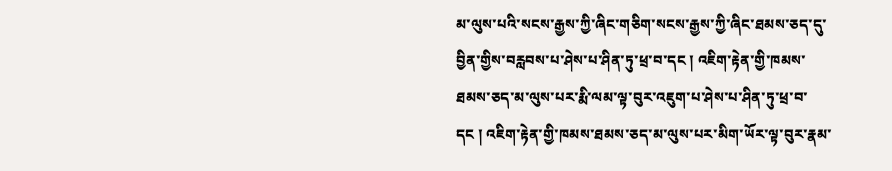མ་ལུས་པའི་སངས་རྒྱས་ཀྱི་ཞིང་གཅིག་སངས་རྒྱས་ཀྱི་ཞིང་ཐམས་ཅད་དུ་བྱིན་གྱིས་བརླབས་པ་ཤེས་པ་ཤིན་ཏུ་ཕྲ་བ་དང ། འཇིག་རྟེན་གྱི་ཁམས་ཐམས་ཅད་མ་ལུས་པར་རྨི་ལམ་ལྟ་བུར་འཇུག་པ་ཤེས་པ་ཤིན་ཏུ་ཕྲ་བ་དང ། འཇིག་རྟེན་གྱི་ཁམས་ཐམས་ཅད་མ་ལུས་པར་མིག་ཡོར་ལྟ་བུར་རྣམ་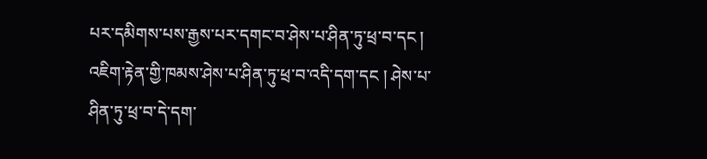པར་དམིགས་པས་རྒྱས་པར་དགང་བ་ཤེས་པ་ཤིན་ཏུ་ཕྲ་བ་དང ། འཇིག་རྟེན་གྱི་ཁམས་ཤེས་པ་ཤིན་ཏུ་ཕྲ་བ་འདི་དག་དང ། ཤེས་པ་ཤིན་ཏུ་ཕྲ་བ་དེ་དག་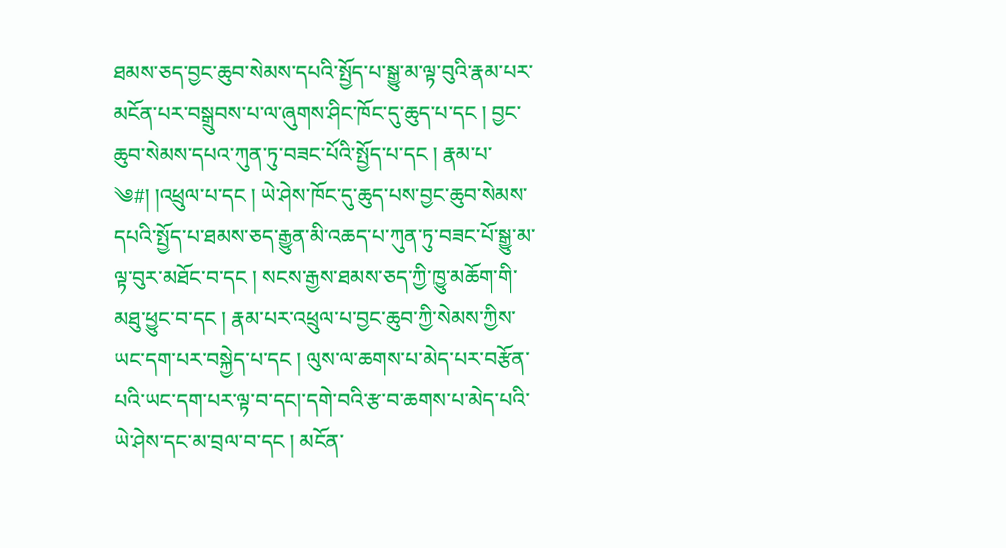ཐམས་ཅད་བྱང་ཆུབ་སེམས་དཔའི་སྤྱོད་པ་སྒྱུ་མ་ལྟ་བུའི་རྣམ་པར་མངོན་པར་བསྒྲུབས་པ་ལ་ཞུགས་ཤིང་ཁོང་དུ་ཆུད་པ་དང ། བྱང་ཆུབ་སེམས་དཔའ་ཀུན་ཏུ་བཟང་པོའི་སྤྱོད་པ་དང ། རྣམ་པ་
༄#། །འཕྲུལ་པ་དང ། ཡེ་ཤེས་ཁོང་དུ་ཆུད་པས་བྱང་ཆུབ་སེམས་དཔའི་སྤྱོད་པ་ཐམས་ཅད་རྒྱུན་མི་འཆད་པ་ཀུན་ཏུ་བཟང་པོ་སྒྱུ་མ་ལྟ་བུར་མཐོང་བ་དང ། སངས་རྒྱས་ཐམས་ཅད་ཀྱི་ཁྱུ་མཆོག་གི་མཐུ་ཕྱུང་བ་དང ། རྣམ་པར་འཕྲུལ་པ་བྱང་ཆུབ་ཀྱི་སེམས་ཀྱིས་ཡང་དག་པར་བསྐྱེད་པ་དང ། ལུས་ལ་ཆགས་པ་མེད་པར་བརྩོན་པའི་ཡང་དག་པར་ལྟ་བ་དང།་དགེ་བའི་རྩ་བ་ཆགས་པ་མེད་པའི་ཡེ་ཤེས་དང་མ་བྲལ་བ་དང ། མངོན་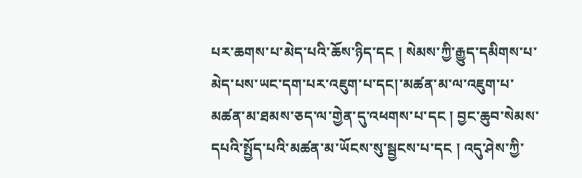པར་ཆགས་པ་མེད་པའི་ཆོས་ཉིད་དང ། སེམས་ཀྱི་རྒྱུད་དམིགས་པ་མེད་པས་ཡང་དག་པར་འཇུག་པ་དང།་མཚན་མ་ལ་འཇུག་པ་མཚན་མ་ཐམས་ཅད་ལ་གྱེན་དུ་འཕགས་པ་དང ། བྱང་ཆུབ་སེམས་དཔའི་སྤྱོད་པའི་མཚན་མ་ཡོངས་སུ་སྦྱངས་པ་དང ། འདུ་ཤེས་ཀྱི་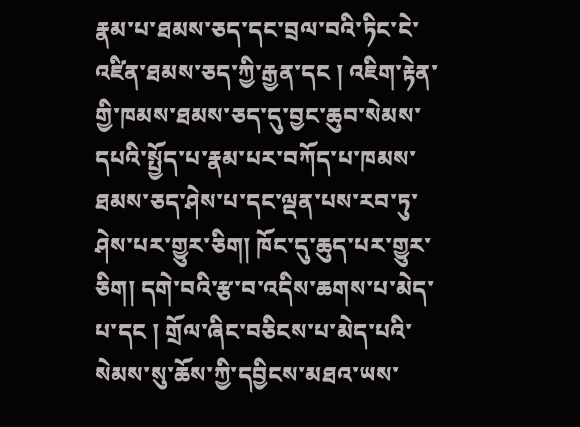རྣམ་པ་ཐམས་ཅད་དང་བྲལ་བའི་ཏིང་ངེ་འཛིན་ཐམས་ཅད་ཀྱི་རྒྱན་དང ། འཇིག་རྟེན་གྱི་ཁམས་ཐམས་ཅད་དུ་བྱང་ཆུབ་སེམས་དཔའི་སྤྱོད་པ་རྣམ་པར་བཀོད་པ་ཁམས་ཐམས་ཅད་ཤེས་པ་དང་ལྡན་པས་རབ་ཏུ་ཤེས་པར་གྱུར་ཅིག། ཁོང་དུ་ཆུད་པར་གྱུར་ཅིག། དགེ་བའི་རྩ་བ་འདིས་ཆགས་པ་མེད་པ་དང ། གྲོལ་ཞིང་བཅིངས་པ་མེད་པའི་སེམས་སུ་ཆོས་ཀྱི་དབྱིངས་མཐའ་ཡས་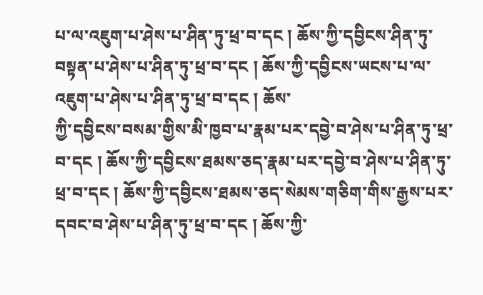པ་ལ་འཇུག་པ་ཤེས་པ་ཤིན་ཏུ་ཕྲ་བ་དང ། ཆོས་ཀྱི་དབྱིངས་ཤིན་ཏུ་བསྟན་པ་ཤེས་པ་ཤིན་ཏུ་ཕྲ་བ་དང ། ཆོས་ཀྱི་དབྱིངས་ཡངས་པ་ལ་འཇུག་པ་ཤེས་པ་ཤིན་ཏུ་ཕྲ་བ་དང ། ཆོས་
ཀྱི་དབྱིངས་བསམ་གྱིས་མི་ཁྱབ་པ་རྣམ་པར་དབྱེ་བ་ཤེས་པ་ཤིན་ཏུ་ཕྲ་བ་དང ། ཆོས་ཀྱི་དབྱིངས་ཐམས་ཅད་རྣམ་པར་དབྱེ་བ་ཤེས་པ་ཤིན་ཏུ་ཕྲ་བ་དང ། ཆོས་ཀྱི་དབྱིངས་ཐམས་ཅད་སེམས་གཅིག་གིས་རྒྱས་པར་དབང་བ་ཤེས་པ་ཤིན་ཏུ་ཕྲ་བ་དང ། ཆོས་ཀྱི་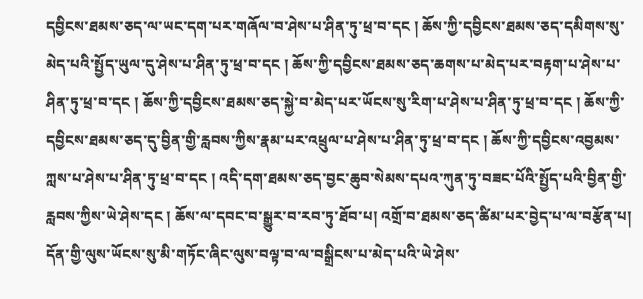དབྱིངས་ཐམས་ཅད་ལ་ཡང་དག་པར་གཞོལ་བ་ཤེས་པ་ཤིན་ཏུ་ཕྲ་བ་དང ། ཆོས་ཀྱི་དབྱིངས་ཐམས་ཅད་དམིགས་སུ་མེད་པའི་སྤྱོད་ཡུལ་དུ་ཤེས་པ་ཤིན་ཏུ་ཕྲ་བ་དང ། ཆོས་ཀྱི་དབྱིངས་ཐམས་ཅད་ཆགས་པ་མེད་པར་བརྟག་པ་ཤེས་པ་ཤིན་ཏུ་ཕྲ་བ་དང ། ཆོས་ཀྱི་དབྱིངས་ཐམས་ཅད་སྐྱེ་བ་མེད་པར་ཡོངས་སུ་རིག་པ་ཤེས་པ་ཤིན་ཏུ་ཕྲ་བ་དང ། ཆོས་ཀྱི་དབྱིངས་ཐམས་ཅད་དུ་བྱིན་གྱི་རླབས་ཀྱིས་རྣམ་པར་འཕྲུལ་པ་ཤེས་པ་ཤིན་ཏུ་ཕྲ་བ་དང ། ཆོས་ཀྱི་དབྱིངས་འབྱམས་ཀླས་པ་ཤེས་པ་ཤིན་ཏུ་ཕྲ་བ་དང ། འདི་དག་ཐམས་ཅད་བྱང་ཆུབ་སེམས་དཔའ་ཀུན་ཏུ་བཟང་པོའི་སྤྱོད་པའི་བྱིན་གྱི་རླབས་ཀྱིས་ཡེ་ཤེས་དང ། ཆོས་ལ་དབང་བ་སྒྱུར་བ་རབ་ཏུ་ཐོབ་པ། འགྲོ་བ་ཐམས་ཅད་ཚིམ་པར་བྱེད་པ་ལ་བརྩོན་པ། དོན་གྱི་ལུས་ཡོངས་སུ་མི་གཏོང་ཞིང་ལུས་བལྟ་བ་ལ་བསྒྲིངས་པ་མེད་པའི་ཡེ་ཤེས་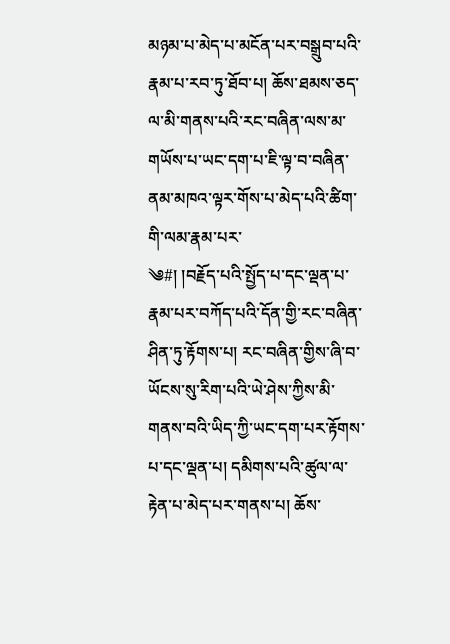མཉམ་པ་མེད་པ་མངོན་པར་བསྒྲུབ་པའི་རྣམ་པ་རབ་ཏུ་ཐོབ་པ། ཆོས་ཐམས་ཅད་ལ་མི་གནས་པའི་རང་བཞིན་ལས་མ་གཡོས་པ་ཡང་དག་པ་ཇི་ལྟ་བ་བཞིན་ནམ་མཁའ་ལྟར་གོས་པ་མེད་པའི་ཚིག་གི་ལམ་རྣམ་པར་
༄#། །བརྗོད་པའི་སྤྱོད་པ་དང་ལྡན་པ་རྣམ་པར་བཀོད་པའི་དོན་གྱི་རང་བཞིན་ཤིན་ཏུ་རྟོགས་པ། རང་བཞིན་གྱིས་ཞི་བ་ཡོངས་སུ་རིག་པའི་ཡེ་ཤེས་ཀྱིས་མི་གནས་བའི་ཡིད་ཀྱི་ཡང་དག་པར་རྟོགས་པ་དང་ལྡན་པ། དམིགས་པའི་ཚུལ་ལ་རྟེན་པ་མེད་པར་གནས་པ། ཆོས་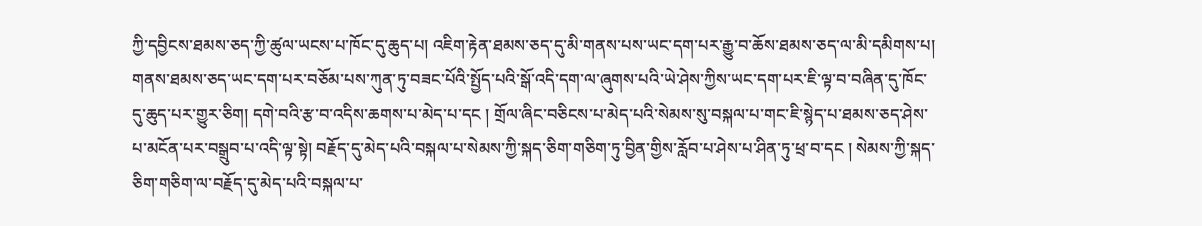ཀྱི་དབྱིངས་ཐམས་ཅད་ཀྱི་ཚུལ་ཡངས་པ་ཁོང་དུ་ཆུད་པ། འཇིག་རྟེན་ཐམས་ཅད་དུ་མི་གནས་པས་ཡང་དག་པར་རྒྱུ་བ་ཆོས་ཐམས་ཅད་ལ་མི་དམིགས་པ། གནས་ཐམས་ཅད་ཡང་དག་པར་བཅོམ་པས་ཀུན་ཏུ་བཟང་པོའི་སྤྱོད་པའི་སྒོ་འདི་དག་ལ་ཞུགས་པའི་ཡེ་ཤེས་ཀྱིས་ཡང་དག་པར་ཇི་ལྟ་བ་བཞིན་དུ་ཁོང་དུ་ཆུད་པར་གྱུར་ཅིག། དགེ་བའི་རྩ་བ་འདིས་ཆགས་པ་མེད་པ་དང ། གྲོལ་ཞིང་བཅིངས་པ་མེད་པའི་སེམས་སུ་བསྐལ་པ་གང་ཇི་སྙེད་པ་ཐམས་ཅད་ཤེས་པ་མངོན་པར་བསྒྲུབ་པ་འདི་ལྟ་སྟེ། བརྗོད་དུ་མེད་པའི་བསྐལ་པ་སེམས་ཀྱི་སྐད་ཅིག་གཅིག་ཏུ་བྱིན་གྱིས་རློབ་པ་ཤེས་པ་ཤིན་ཏུ་ཕྲ་བ་དང ། སེམས་ཀྱི་སྐད་ཅིག་གཅིག་ལ་བརྗོད་དུ་མེད་པའི་བསྐལ་པ་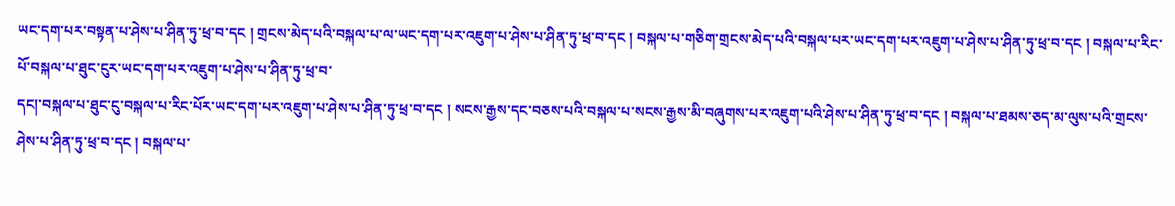ཡང་དག་པར་བསྟན་པ་ཤེས་པ་ཤིན་ཏུ་ཕྲ་བ་དང ། གྲངས་མེད་པའི་བསྐལ་པ་ལ་ཡང་དག་པར་འཇུག་པ་ཤེས་པ་ཤིན་ཏུ་ཕྲ་བ་དང ། བསྐལ་པ་གཅིག་གྲངས་མེད་པའི་བསྐལ་པར་ཡང་དག་པར་འཇུག་པ་ཤེས་པ་ཤིན་ཏུ་ཕྲ་བ་དང ། བསྐལ་པ་རིང་པོ་བསྐལ་པ་ཐུང་ངུར་ཡང་དག་པར་འཇུག་པ་ཤེས་པ་ཤིན་ཏུ་ཕྲ་བ་
དང།་བསྐལ་པ་ཐུང་ངུ་བསྐལ་པ་རིང་པོར་ཡང་དག་པར་འཇུག་པ་ཤེས་པ་ཤིན་ཏུ་ཕྲ་བ་དང ། སངས་རྒྱས་དང་བཅས་པའི་བསྐལ་པ་སངས་རྒྱས་མི་བཞུགས་པར་འཇུག་པའི་ཤེས་པ་ཤིན་ཏུ་ཕྲ་བ་དང ། བསྐལ་པ་ཐམས་ཅད་མ་ལུས་པའི་གྲངས་ཤེས་པ་ཤིན་ཏུ་ཕྲ་བ་དང ། བསྐལ་པ་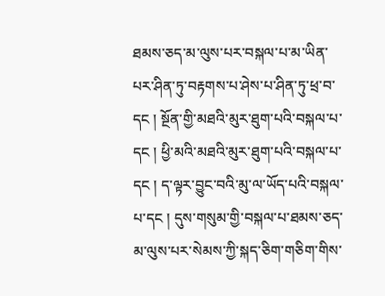ཐམས་ཅད་མ་ལུས་པར་བསྐལ་པ་མ་ཡིན་པར་ཤིན་ཏུ་བརྟགས་པ་ཤེས་པ་ཤིན་ཏུ་ཕྲ་བ་དང ། སྔོན་གྱི་མཐའི་མུར་ཐུག་པའི་བསྐལ་པ་དང ། ཕྱི་མའི་མཐའི་མུར་ཐུག་པའི་བསྐལ་པ་དང ། ད་ལྟར་བྱུང་བའི་མུ་ལ་ཡོད་པའི་བསྐལ་པ་དང ། དུས་གསུམ་གྱི་བསྐལ་པ་ཐམས་ཅད་མ་ལུས་པར་སེམས་ཀྱི་སྐད་ཅིག་གཅིག་གིས་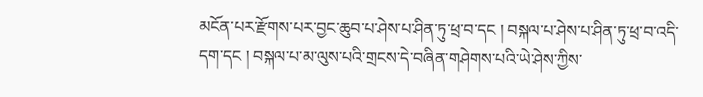མངོན་པར་རྫོགས་པར་བྱང་ཆུབ་པ་ཤེས་པ་ཤིན་ཏུ་ཕྲ་བ་དང ། བསྐལ་པ་ཤེས་པ་ཤིན་ཏུ་ཕྲ་བ་འདི་དག་དང ། བསྐལ་པ་མ་ལུས་པའི་གྲངས་དེ་བཞིན་གཤེགས་པའི་ཡེ་ཤེས་ཀྱིས་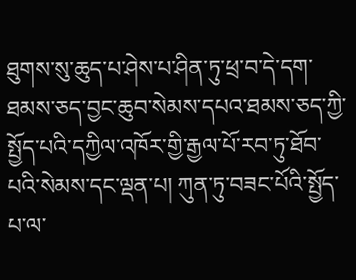ཐུགས་སུ་ཆུད་པ་ཤེས་པ་ཤིན་ཏུ་ཕྲ་བ་དེ་དག་ཐམས་ཅད་བྱང་ཆུབ་སེམས་དཔའ་ཐམས་ཅད་ཀྱི་སྤྱོད་པའི་དཀྱིལ་འཁོར་གྱི་རྒྱལ་པོ་རབ་ཏུ་ཐོབ་པའི་སེམས་དང་ལྡན་པ། ཀུན་ཏུ་བཟང་པོའི་སྤྱོད་པ་ལ་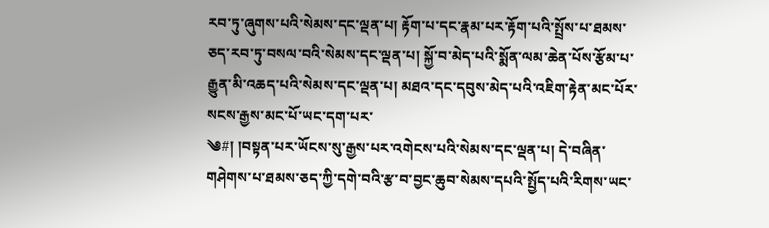རབ་ཏུ་ཞུགས་པའི་སེམས་དང་ལྡན་པ། རྟོག་པ་དང་རྣམ་པར་རྟོག་པའི་སྤྲོས་པ་ཐམས་ཅད་རབ་ཏུ་བསལ་བའི་སེམས་དང་ལྡན་པ། སྐྱོ་བ་མེད་པའི་སྨོན་ལམ་ཆེན་པོས་རྩོམ་པ་རྒྱུན་མི་འཆད་པའི་སེམས་དང་ལྡན་པ། མཐའ་དང་དབུས་མེད་པའི་འཇིག་རྟེན་མང་པོར་སངས་རྒྱས་མང་པོ་ཡང་དག་པར་
༄#། །བསྟན་པར་ཡོངས་སུ་རྒྱས་པར་འགེངས་པའི་སེམས་དང་ལྡན་པ། དེ་བཞིན་གཤེགས་པ་ཐམས་ཅད་ཀྱི་དགེ་བའི་རྩ་བ་བྱང་ཆུབ་སེམས་དཔའི་སྤྱོད་པའི་རིགས་ཡང་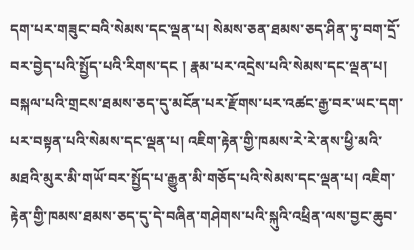དག་པར་གཟུང་བའི་སེམས་དང་ལྡན་པ། སེམས་ཅན་ཐམས་ཅད་ཤིན་ཏུ་བག་དྲོ་བར་བྱེད་པའི་སྤྱོད་པའི་རིགས་དང ། རྣམ་པར་འདྲེས་པའི་སེམས་དང་ལྡན་པ། བསྐལ་པའི་གྲངས་ཐམས་ཅད་དུ་མངོན་པར་རྫོགས་པར་འཚང་རྒྱ་བར་ཡང་དག་པར་བསྟན་པའི་སེམས་དང་ལྡན་པ། འཇིག་རྟེན་གྱི་ཁམས་རེ་རེ་ནས་ཕྱི་མའི་མཐའི་མུར་མི་གཡོ་བར་སྤྱོད་པ་རྒྱུན་མི་གཅོད་པའི་སེམས་དང་ལྡན་པ། འཇིག་རྟེན་གྱི་ཁམས་ཐམས་ཅད་དུ་དེ་བཞིན་གཤེགས་པའི་སྐུའི་འཕྲིན་ལས་བྱང་ཆུབ་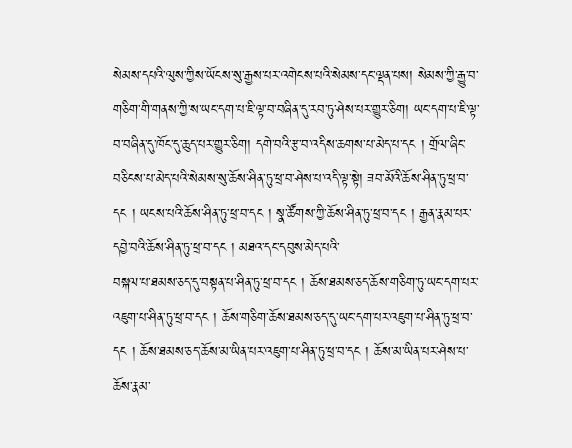སེམས་དཔའི་ལུས་ཀྱིས་ཡོངས་སུ་རྒྱས་པར་འགེངས་པའི་སེམས་དང་ལྡན་པས། སེམས་ཀྱི་རྒྱུ་བ་གཅིག་གི་གནས་ཀྱི་ས་ཡང་དག་པ་ཇི་ལྟ་བ་བཞིན་དུ་རབ་ཏུ་ཤེས་པར་གྱུར་ཅིག། ཡང་དག་པ་ཇི་ལྟ་བ་བཞིན་དུ་ཁོང་དུ་ཆུད་པར་གྱུར་ཅིག། དགེ་བའི་རྩ་བ་འདིས་ཆགས་པ་མེད་པ་དང ། གྲོལ་ཞིང་བཅིངས་པ་མེད་པའི་སེམས་སུ་ཆོས་ཤིན་ཏུ་ཕྲ་བ་ཤེས་པ་འདི་ལྟ་སྟེ། ཟབ་མོའི་ཆོས་ཤིན་ཏུ་ཕྲ་བ་དང ། ཡངས་པའི་ཆོས་ཤིན་ཏུ་ཕྲ་བ་དང ། སྣ་ཚོགས་ཀྱི་ཆོས་ཤིན་ཏུ་ཕྲ་བ་དང ། རྒྱན་རྣམ་པར་དབྱེ་བའི་ཆོས་ཤིན་ཏུ་ཕྲ་བ་དང ། མཐའ་དང་དབུས་མེད་པའི་
བསྐལ་པ་ཐམས་ཅད་དུ་བསྟན་པ་ཤིན་ཏུ་ཕྲ་བ་དང ། ཆོས་ཐམས་ཅད་ཆོས་གཅིག་ཏུ་ཡང་དག་པར་འཇུག་པ་ཤིན་ཏུ་ཕྲ་བ་དང ། ཆོས་གཅིག་ཆོས་ཐམས་ཅད་དུ་ཡང་དག་པར་འཇུག་པ་ཤིན་ཏུ་ཕྲ་བ་དང ། ཆོས་ཐམས་ཅད་ཆོས་མ་ཡིན་པར་འཇུག་པ་ཤིན་ཏུ་ཕྲ་བ་དང ། ཆོས་མ་ཡིན་པར་ཤེས་པ་ཆོས་རྣམ་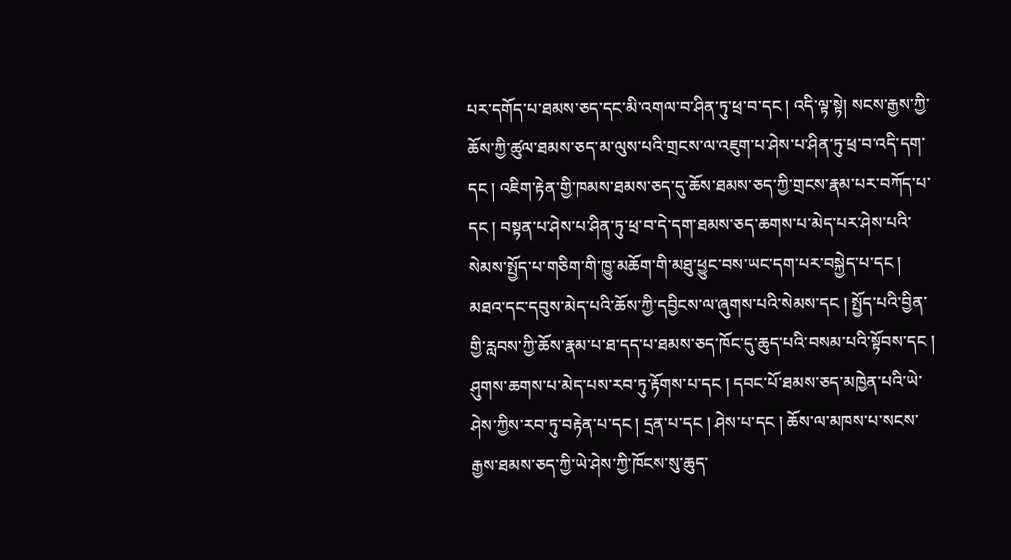པར་དགོད་པ་ཐམས་ཅད་དང་མི་འགལ་བ་ཤིན་ཏུ་ཕྲ་བ་དང ། འདི་ལྟ་སྟེ། སངས་རྒྱས་ཀྱི་ཆོས་ཀྱི་ཚུལ་ཐམས་ཅད་མ་ལུས་པའི་གྲངས་ལ་འཇུག་པ་ཤེས་པ་ཤིན་ཏུ་ཕྲ་བ་འདི་དག་དང ། འཇིག་རྟེན་གྱི་ཁམས་ཐམས་ཅད་དུ་ཆོས་ཐམས་ཅད་ཀྱི་གྲངས་རྣམ་པར་བཀོད་པ་དང ། བསྟན་པ་ཤེས་པ་ཤིན་ཏུ་ཕྲ་བ་དེ་དག་ཐམས་ཅད་ཆགས་པ་མེད་པར་ཤེས་པའི་སེམས་སྤྱོད་པ་གཅིག་གི་ཁྱུ་མཆོག་གི་མཐུ་ཕྱུང་བས་ཡང་དག་པར་བསྐྱེད་པ་དང ། མཐའ་དང་དབུས་མེད་པའི་ཆོས་ཀྱི་དབྱིངས་ལ་ཞུགས་པའི་སེམས་དང ། སྤྱོད་པའི་བྱིན་གྱི་རླབས་ཀྱི་ཆོས་རྣམ་པ་ཐ་དད་པ་ཐམས་ཅད་ཁོང་དུ་ཆུད་པའི་བསམ་པའི་སྟོབས་དང ། ཤུགས་ཆགས་པ་མེད་པས་རབ་ཏུ་རྟོགས་པ་དང ། དབང་པོ་ཐམས་ཅད་མཁྱེན་པའི་ཡེ་ཤེས་ཀྱིས་རབ་ཏུ་བརྟེན་པ་དང ། དྲན་པ་དང ། ཤེས་པ་དང ། ཆོས་ལ་མཁས་པ་སངས་རྒྱས་ཐམས་ཅད་ཀྱི་ཡེ་ཤེས་ཀྱི་ཁོངས་སུ་ཆུད་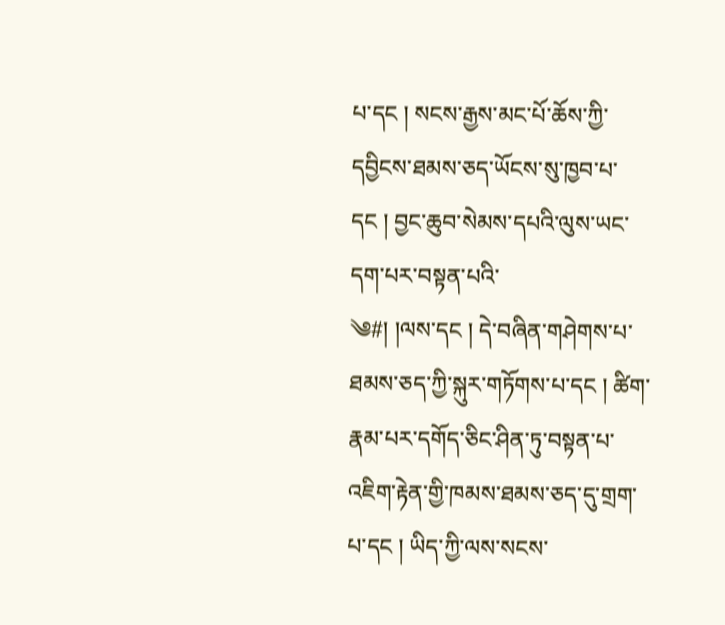པ་དང ། སངས་རྒྱས་མང་པོ་ཆོས་ཀྱི་དབྱིངས་ཐམས་ཅད་ཡོངས་སུ་ཁྱབ་པ་དང ། བྱང་ཆུབ་སེམས་དཔའི་ལུས་ཡང་དག་པར་བསྟན་པའི་
༄#། །ལས་དང ། དེ་བཞིན་གཤེགས་པ་ཐམས་ཅད་ཀྱི་སྐུར་གཏོགས་པ་དང ། ཚིག་རྣམ་པར་དགོད་ཅིང་ཤིན་ཏུ་བསྟན་པ་འཇིག་རྟེན་གྱི་ཁམས་ཐམས་ཅད་དུ་གྲག་པ་དང ། ཡིད་ཀྱི་ལས་སངས་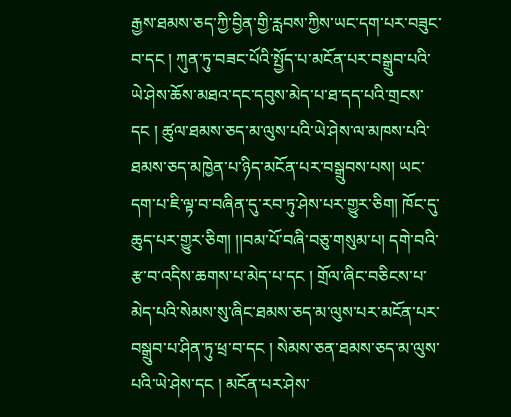རྒྱས་ཐམས་ཅད་ཀྱི་བྱིན་གྱི་རླབས་ཀྱིས་ཡང་དག་པར་བཟུང་བ་དང ། ཀུན་ཏུ་བཟང་པོའི་སྤྱོད་པ་མངོན་པར་བསྒྲུབ་པའི་ཡེ་ཤེས་ཆོས་མཐའ་དང་དབུས་མེད་པ་ཐ་དད་པའི་གྲངས་དང ། ཚུལ་ཐམས་ཅད་མ་ལུས་པའི་ཡེ་ཤེས་ལ་མཁས་པའི་ཐམས་ཅད་མཁྱེན་པ་ཉིད་མངོན་པར་བསྒྲུབས་པས། ཡང་དག་པ་ཇི་ལྟ་བ་བཞིན་དུ་རབ་ཏུ་ཤེས་པར་གྱུར་ཅིག། ཁོང་དུ་ཆུད་པར་གྱུར་ཅིག། །།བམ་པོ་བཞི་བཅུ་གསུམ་པ། དགེ་བའི་རྩ་བ་འདིས་ཆགས་པ་མེད་པ་དང ། གྲོལ་ཞིང་བཅིངས་པ་མེད་པའི་སེམས་སུ་ཞིང་ཐམས་ཅད་མ་ལུས་པར་མངོན་པར་བསྒྲུབ་པ་ཤིན་ཏུ་ཕྲ་བ་དང ། སེམས་ཅན་ཐམས་ཅད་མ་ལུས་པའི་ཡེ་ཤེས་དང ། མངོན་པར་ཤེས་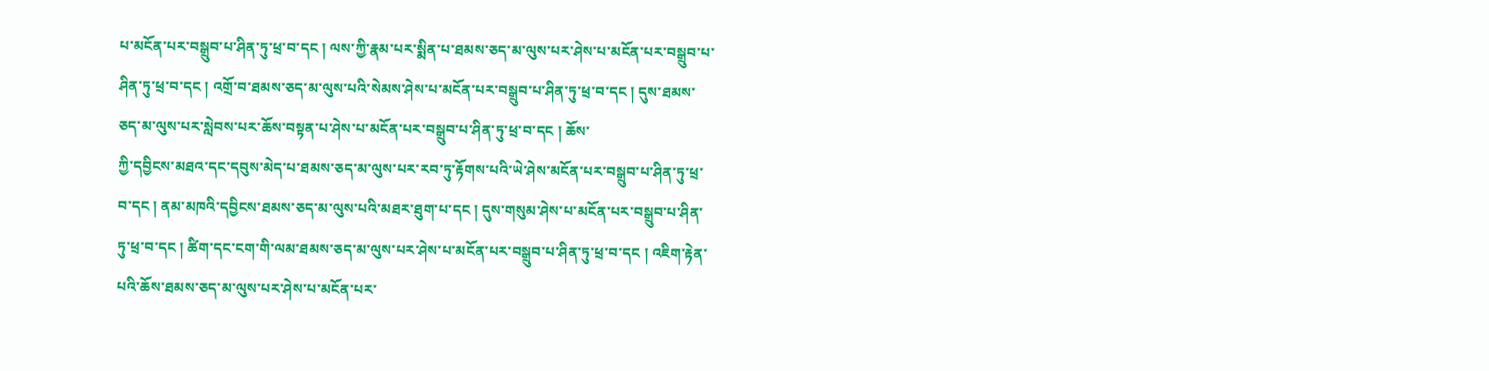པ་མངོན་པར་བསྒྲུབ་པ་ཤིན་ཏུ་ཕྲ་བ་དང ། ལས་ཀྱི་རྣམ་པར་སྨིན་པ་ཐམས་ཅད་མ་ལུས་པར་ཤེས་པ་མངོན་པར་བསྒྲུབ་པ་ཤིན་ཏུ་ཕྲ་བ་དང ། འགྲོ་བ་ཐམས་ཅད་མ་ལུས་པའི་སེམས་ཤེས་པ་མངོན་པར་བསྒྲུབ་པ་ཤིན་ཏུ་ཕྲ་བ་དང ། དུས་ཐམས་ཅད་མ་ལུས་པར་སླེབས་པར་ཆོས་བསྟན་པ་ཤེས་པ་མངོན་པར་བསྒྲུབ་པ་ཤིན་ཏུ་ཕྲ་བ་དང ། ཆོས་
ཀྱི་དབྱིངས་མཐའ་དང་དབུས་མེད་པ་ཐམས་ཅད་མ་ལུས་པར་རབ་ཏུ་རྟོགས་པའི་ཡེ་ཤེས་མངོན་པར་བསྒྲུབ་པ་ཤིན་ཏུ་ཕྲ་བ་དང ། ནམ་མཁའི་དབྱིངས་ཐམས་ཅད་མ་ལུས་པའི་མཐར་ཐུག་པ་དང ། དུས་གསུམ་ཤེས་པ་མངོན་པར་བསྒྲུབ་པ་ཤིན་ཏུ་ཕྲ་བ་དང ། ཚིག་དང་ངག་གི་ལམ་ཐམས་ཅད་མ་ལུས་པར་ཤེས་པ་མངོན་པར་བསྒྲུབ་པ་ཤིན་ཏུ་ཕྲ་བ་དང ། འཇིག་རྟེན་པའི་ཆོས་ཐམས་ཅད་མ་ལུས་པར་ཤེས་པ་མངོན་པར་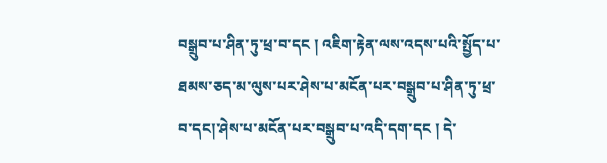བསྒྲུབ་པ་ཤིན་ཏུ་ཕྲ་བ་དང ། འཇིག་རྟེན་ལས་འདས་པའི་སྤྱོད་པ་ཐམས་ཅད་མ་ལུས་པར་ཤེས་པ་མངོན་པར་བསྒྲུབ་པ་ཤིན་ཏུ་ཕྲ་བ་དང།་ཤེས་པ་མངོན་པར་བསྒྲུབ་པ་འདི་དག་དང ། དེ་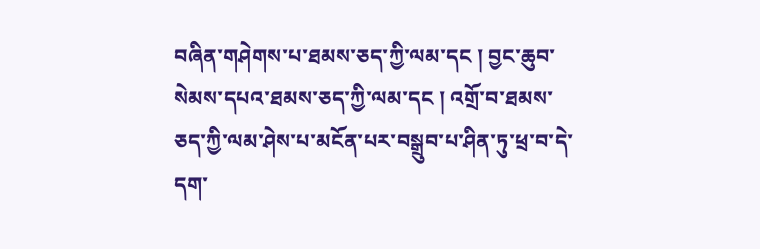བཞིན་གཤེགས་པ་ཐམས་ཅད་ཀྱི་ལམ་དང ། བྱང་ཆུབ་སེམས་དཔའ་ཐམས་ཅད་ཀྱི་ལམ་དང ། འགྲོ་བ་ཐམས་ཅད་ཀྱི་ལམ་ཤེས་པ་མངོན་པར་བསྒྲུབ་པ་ཤིན་ཏུ་ཕྲ་བ་དེ་དག་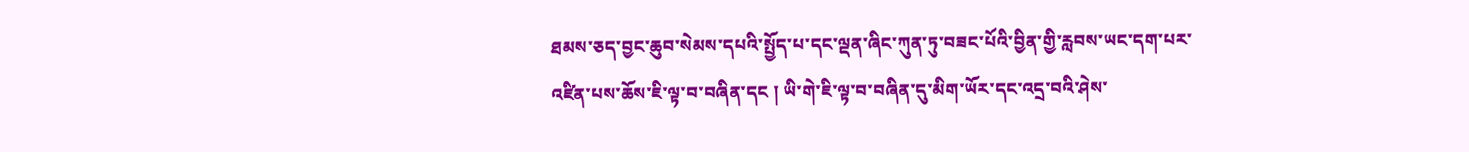ཐམས་ཅད་བྱང་ཆུབ་སེམས་དཔའི་སྤྱོད་པ་དང་ལྡན་ཞིང་ཀུན་ཏུ་བཟང་པོའི་བྱིན་གྱི་རླབས་ཡང་དག་པར་འཛིན་པས་ཆོས་ཇི་ལྟ་བ་བཞིན་དང ། ཡི་གེ་ཇི་ལྟ་བ་བཞིན་དུ་མིག་ཡོར་དང་འདྲ་བའི་ཤེས་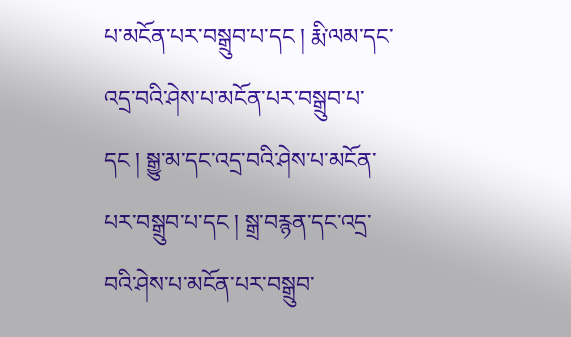པ་མངོན་པར་བསྒྲུབ་པ་དང ། རྨི་ལམ་དང་འདྲ་བའི་ཤེས་པ་མངོན་པར་བསྒྲུབ་པ་དང ། སྒྱུ་མ་དང་འདྲ་བའི་ཤེས་པ་མངོན་པར་བསྒྲུབ་པ་དང ། སྒྲ་བརྙན་དང་འདྲ་བའི་ཤེས་པ་མངོན་པར་བསྒྲུབ་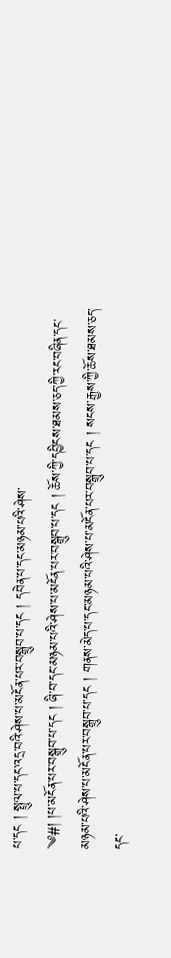པ་དང ། སྤྲུལ་པ་དང་འདྲ་བའི་ཤེས་པ་མངོན་པར་བསྒྲུབ་པ་དང ། དབེན་པ་དང་མཉམ་པའི་ཤེས་
༄#། །པ་མངོན་པར་བསྒྲུབ་པ་དང ། ཞི་བ་དང་མཉམ་པའི་ཤེས་པ་མངོན་པར་བསྒྲུབ་པ་དང ། ཆོས་ཀྱི་དབྱིངས་ཐམས་ཅད་ཀྱི་རང་བཞིན་དང་མཉམ་པའི་ཤེས་པ་མངོན་པར་བསྒྲུབ་པ་དང ། གནས་མེད་པ་དང་མཉམ་པའི་ཤེས་པ་མངོན་པར་བསྒྲུབ་པ་དང ། སངས་རྒྱས་ཀྱི་ཆོས་ཐམས་ཅད་དང་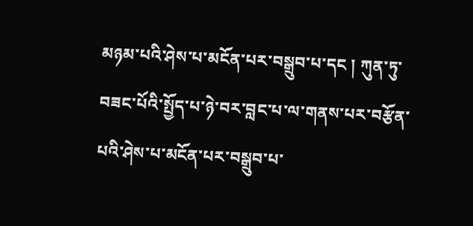མཉམ་པའི་ཤེས་པ་མངོན་པར་བསྒྲུབ་པ་དང ། ཀུན་ཏུ་བཟང་པོའི་སྤྱོད་པ་ཉེ་བར་བླང་པ་ལ་གནས་པར་བརྩོན་པའི་ཤེས་པ་མངོན་པར་བསྒྲུབ་པ་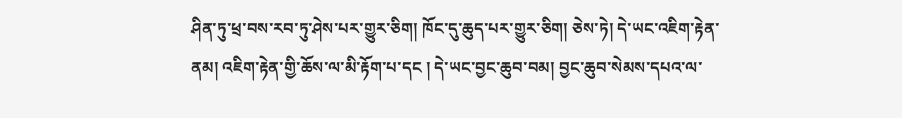ཤིན་ཏུ་ཕྲ་བས་རབ་ཏུ་ཤེས་པར་གྱུར་ཅིག། ཁོང་དུ་ཆུད་པར་གྱུར་ཅིག། ཅེས་ཏེ། དེ་ཡང་འཇིག་རྟེན་ནམ། འཇིག་རྟེན་གྱི་ཆོས་ལ་མི་རྟོག་པ་དང ། དེ་ཡང་བྱང་ཆུབ་བམ། བྱང་ཆུབ་སེམས་དཔའ་ལ་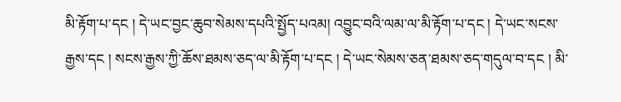མི་རྟོག་པ་དང ། དེ་ཡང་བྱང་ཆུབ་སེམས་དཔའི་སྤྱོད་པའམ། འབྱུང་བའི་ལམ་ལ་མི་རྟོག་པ་དང ། དེ་ཡང་སངས་རྒྱས་དང ། སངས་རྒྱས་ཀྱི་ཆོས་ཐམས་ཅད་ལ་མི་རྟོག་པ་དང ། དེ་ཡང་སེམས་ཅན་ཐམས་ཅད་གདུལ་བ་དང ། མི་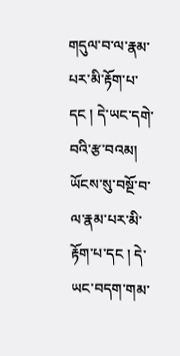གདུལ་བ་ལ་རྣམ་པར་མི་རྟོག་པ་དང ། དེ་ཡང་དགེ་བའི་རྩ་བའམ། ཡོངས་སུ་བསྔོ་བ་ལ་རྣམ་པར་མི་རྟོག་པ་དང ། དེ་ཡང་བདག་གམ་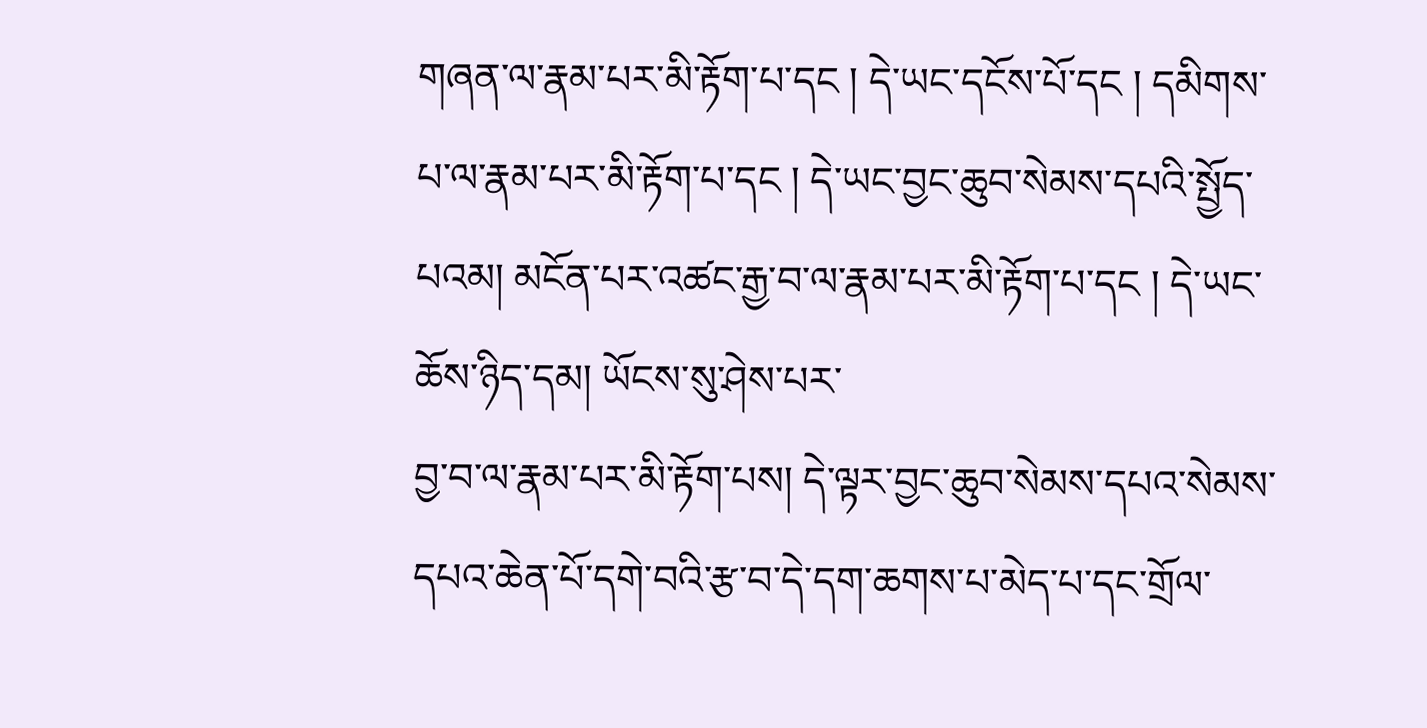གཞན་ལ་རྣམ་པར་མི་རྟོག་པ་དང ། དེ་ཡང་དངོས་པོ་དང ། དམིགས་པ་ལ་རྣམ་པར་མི་རྟོག་པ་དང ། དེ་ཡང་བྱང་ཆུབ་སེམས་དཔའི་སྤྱོད་པའམ། མངོན་པར་འཚང་རྒྱ་བ་ལ་རྣམ་པར་མི་རྟོག་པ་དང ། དེ་ཡང་ཆོས་ཉིད་དམ། ཡོངས་སུ་ཤེས་པར་
བྱ་བ་ལ་རྣམ་པར་མི་རྟོག་པས། དེ་ལྟར་བྱང་ཆུབ་སེམས་དཔའ་སེམས་དཔའ་ཆེན་པོ་དགེ་བའི་རྩ་བ་དེ་དག་ཆགས་པ་མེད་པ་དང་གྲོལ་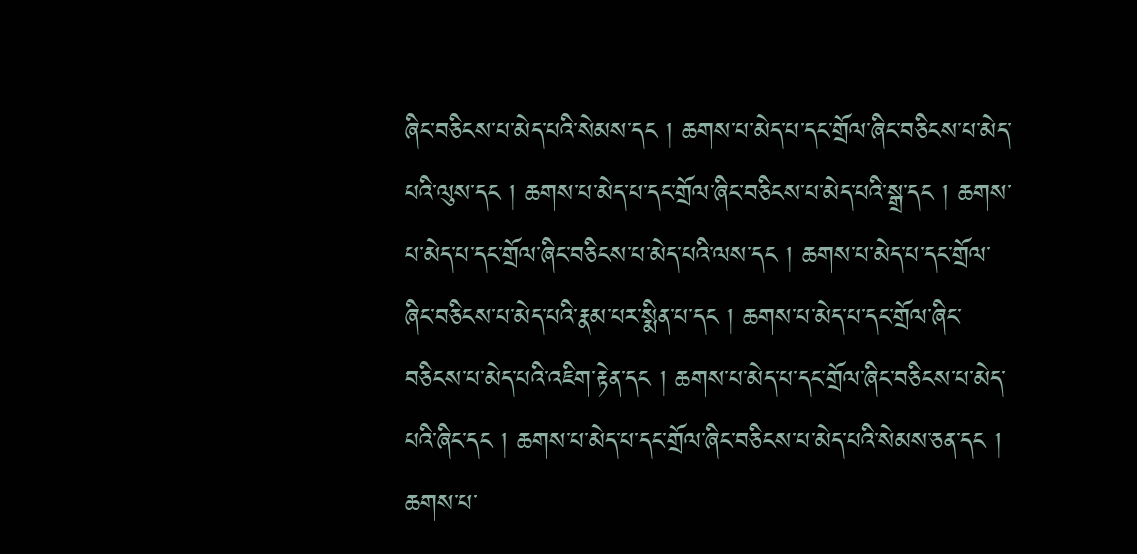ཞིང་བཅིངས་པ་མེད་པའི་སེམས་དང ། ཆགས་པ་མེད་པ་དང་གྲོལ་ཞིང་བཅིངས་པ་མེད་པའི་ལུས་དང ། ཆགས་པ་མེད་པ་དང་གྲོལ་ཞིང་བཅིངས་པ་མེད་པའི་སྒྲ་དང ། ཆགས་པ་མེད་པ་དང་གྲོལ་ཞིང་བཅིངས་པ་མེད་པའི་ལས་དང ། ཆགས་པ་མེད་པ་དང་གྲོལ་ཞིང་བཅིངས་པ་མེད་པའི་རྣམ་པར་སྨིན་པ་དང ། ཆགས་པ་མེད་པ་དང་གྲོལ་ཞིང་བཅིངས་པ་མེད་པའི་འཇིག་རྟེན་དང ། ཆགས་པ་མེད་པ་དང་གྲོལ་ཞིང་བཅིངས་པ་མེད་པའི་ཞིང་དང ། ཆགས་པ་མེད་པ་དང་གྲོལ་ཞིང་བཅིངས་པ་མེད་པའི་སེམས་ཅན་དང ། ཆགས་པ་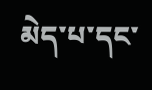མེད་པ་དང་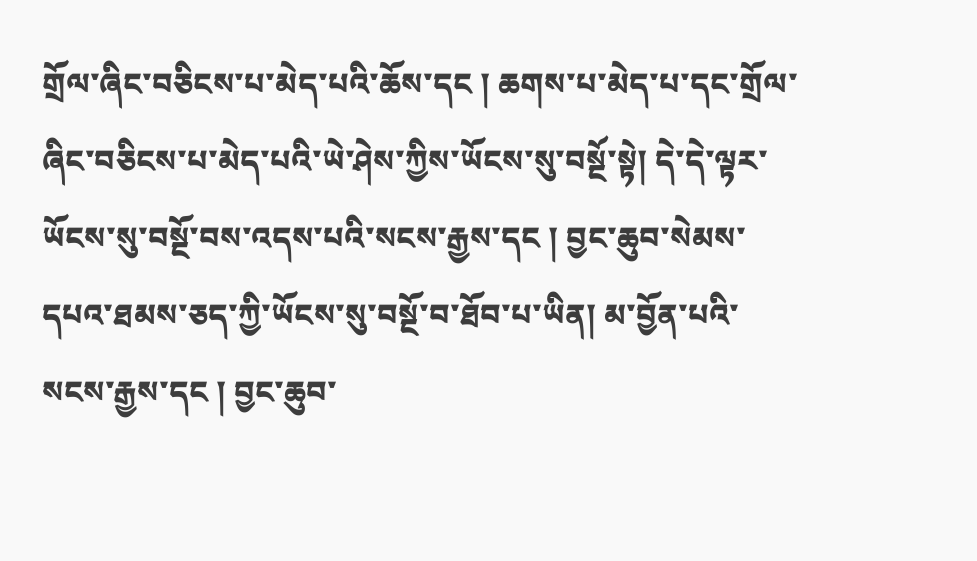གྲོལ་ཞིང་བཅིངས་པ་མེད་པའི་ཆོས་དང ། ཆགས་པ་མེད་པ་དང་གྲོལ་ཞིང་བཅིངས་པ་མེད་པའི་ཡེ་ཤེས་ཀྱིས་ཡོངས་སུ་བསྔོ་སྟེ། དེ་དེ་ལྟར་ཡོངས་སུ་བསྔོ་བས་འདས་པའི་སངས་རྒྱས་དང ། བྱང་ཆུབ་སེམས་དཔའ་ཐམས་ཅད་ཀྱི་ཡོངས་སུ་བསྔོ་བ་ཐོབ་པ་ཡིན། མ་བྱོན་པའི་སངས་རྒྱས་དང ། བྱང་ཆུབ་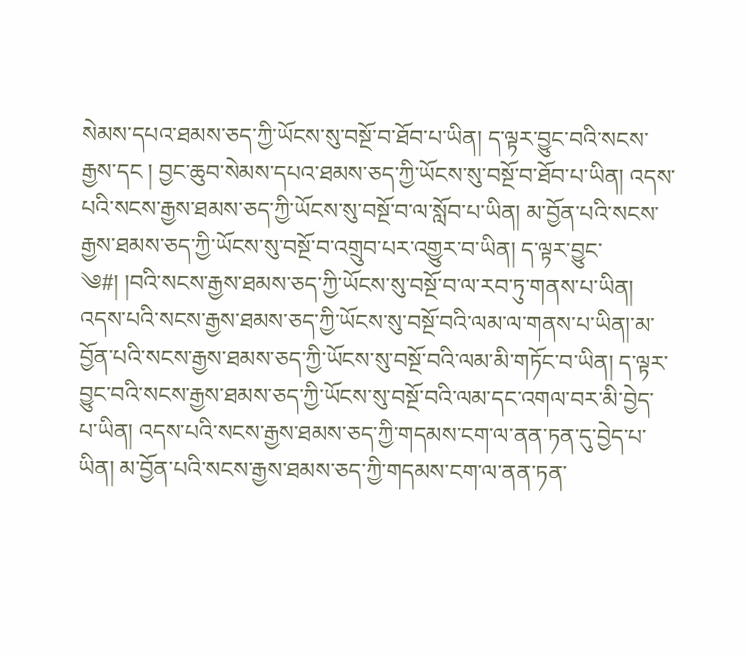སེམས་དཔའ་ཐམས་ཅད་ཀྱི་ཡོངས་སུ་བསྔོ་བ་ཐོབ་པ་ཡིན། ད་ལྟར་བྱུང་བའི་སངས་རྒྱས་དང ། བྱང་ཆུབ་སེམས་དཔའ་ཐམས་ཅད་ཀྱི་ཡོངས་སུ་བསྔོ་བ་ཐོབ་པ་ཡིན། འདས་པའི་སངས་རྒྱས་ཐམས་ཅད་ཀྱི་ཡོངས་སུ་བསྔོ་བ་ལ་སློབ་པ་ཡིན། མ་བྱོན་པའི་སངས་རྒྱས་ཐམས་ཅད་ཀྱི་ཡོངས་སུ་བསྔོ་བ་འགྲུབ་པར་འགྱུར་བ་ཡིན། ད་ལྟར་བྱུང་
༄#། །བའི་སངས་རྒྱས་ཐམས་ཅད་ཀྱི་ཡོངས་སུ་བསྔོ་བ་ལ་རབ་ཏུ་གནས་པ་ཡིན། འདས་པའི་སངས་རྒྱས་ཐམས་ཅད་ཀྱི་ཡོངས་སུ་བསྔོ་བའི་ལམ་ལ་གནས་པ་ཡིན།་མ་བྱོན་པའི་སངས་རྒྱས་ཐམས་ཅད་ཀྱི་ཡོངས་སུ་བསྔོ་བའི་ལམ་མི་གཏོང་བ་ཡིན། ད་ལྟར་བྱུང་བའི་སངས་རྒྱས་ཐམས་ཅད་ཀྱི་ཡོངས་སུ་བསྔོ་བའི་ལམ་དང་འགལ་བར་མི་བྱེད་པ་ཡིན། འདས་པའི་སངས་རྒྱས་ཐམས་ཅད་ཀྱི་གདམས་ངག་ལ་ནན་ཏན་དུ་བྱེད་པ་ཡིན། མ་བྱོན་པའི་སངས་རྒྱས་ཐམས་ཅད་ཀྱི་གདམས་ངག་ལ་ནན་ཏན་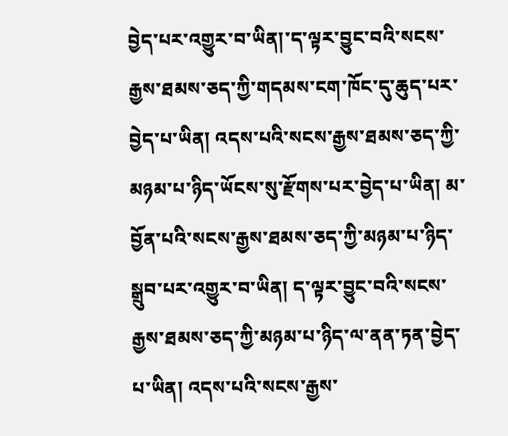བྱེད་པར་འགྱུར་བ་ཡིན།་ད་ལྟར་བྱུང་བའི་སངས་རྒྱས་ཐམས་ཅད་ཀྱི་གདམས་ངག་ཁོང་དུ་ཆུད་པར་བྱེད་པ་ཡིན། འདས་པའི་སངས་རྒྱས་ཐམས་ཅད་ཀྱི་མཉམ་པ་ཉིད་ཡོངས་སུ་རྫོགས་པར་བྱེད་པ་ཡིན། མ་བྱོན་པའི་སངས་རྒྱས་ཐམས་ཅད་ཀྱི་མཉམ་པ་ཉིད་སྒྲུབ་པར་འགྱུར་བ་ཡིན། ད་ལྟར་བྱུང་བའི་སངས་རྒྱས་ཐམས་ཅད་ཀྱི་མཉམ་པ་ཉིད་ལ་ནན་ཏན་བྱེད་པ་ཡིན། འདས་པའི་སངས་རྒྱས་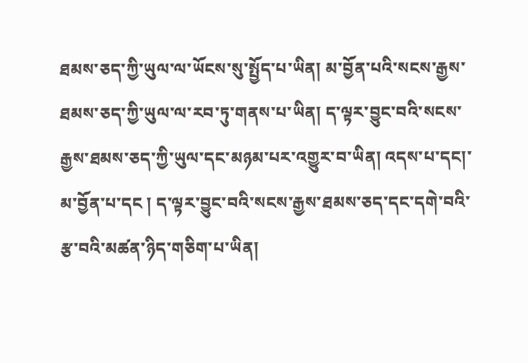ཐམས་ཅད་ཀྱི་ཡུལ་ལ་ཡོངས་སུ་སྤྱོད་པ་ཡིན། མ་བྱོན་པའི་སངས་རྒྱས་ཐམས་ཅད་ཀྱི་ཡུལ་ལ་རབ་ཏུ་གནས་པ་ཡིན། ད་ལྟར་བྱུང་བའི་སངས་རྒྱས་ཐམས་ཅད་ཀྱི་ཡུལ་དང་མཉམ་པར་འགྱུར་བ་ཡིན། འདས་པ་དང།་མ་བྱོན་པ་དང ། ད་ལྟར་བྱུང་བའི་སངས་རྒྱས་ཐམས་ཅད་དང་དགེ་བའི་རྩ་བའི་མཚན་ཉིད་གཅིག་པ་ཡིན།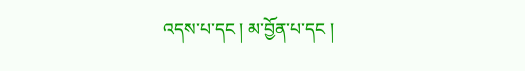འདས་པ་དང ། མ་བྱོན་པ་དང །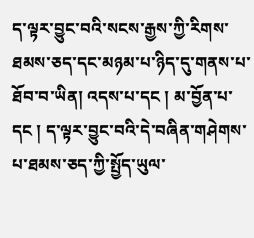ད་ལྟར་བྱུང་བའི་སངས་རྒྱས་ཀྱི་རིགས་ཐམས་ཅད་དང་མཉམ་པ་ཉིད་དུ་གནས་པ་ཐོབ་བ་ཡིན། འདས་པ་དང ། མ་བྱོན་པ་དང ། ད་ལྟར་བྱུང་བའི་དེ་བཞིན་གཤེགས་པ་ཐམས་ཅད་ཀྱི་སྤྱོད་ཡུལ་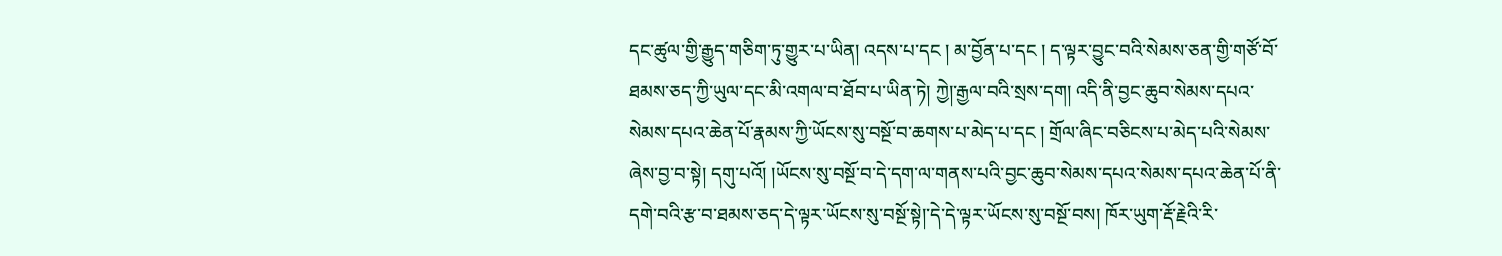དང་ཚུལ་གྱི་རྒྱུད་གཅིག་ཏུ་གྱུར་པ་ཡིན། འདས་པ་དང ། མ་བྱོན་པ་དང ། ད་ལྟར་བྱུང་བའི་སེམས་ཅན་གྱི་གཙོ་བོ་ཐམས་ཅད་ཀྱི་ཡུལ་དང་མི་འགལ་བ་ཐོབ་པ་ཡིན་ཏེ། ཀྱེ།་རྒྱལ་བའི་སྲས་དག། འདི་ནི་བྱང་ཆུབ་སེམས་དཔའ་སེམས་དཔའ་ཆེན་པོ་རྣམས་ཀྱི་ཡོངས་སུ་བསྔོ་བ་ཆགས་པ་མེད་པ་དང ། གྲོལ་ཞིང་བཅིངས་པ་མེད་པའི་སེམས་ཞེས་བྱ་བ་སྟེ། དགུ་པའོ། །ཡོངས་སུ་བསྔོ་བ་དེ་དག་ལ་གནས་པའི་བྱང་ཆུབ་སེམས་དཔའ་སེམས་དཔའ་ཆེན་པོ་ནི་དགེ་བའི་རྩ་བ་ཐམས་ཅད་དེ་ལྟར་ཡོངས་སུ་བསྔོ་སྟེ།་དེ་དེ་ལྟར་ཡོངས་སུ་བསྔོ་བས། ཁོར་ཡུག་རྡོ་རྗེའི་རི་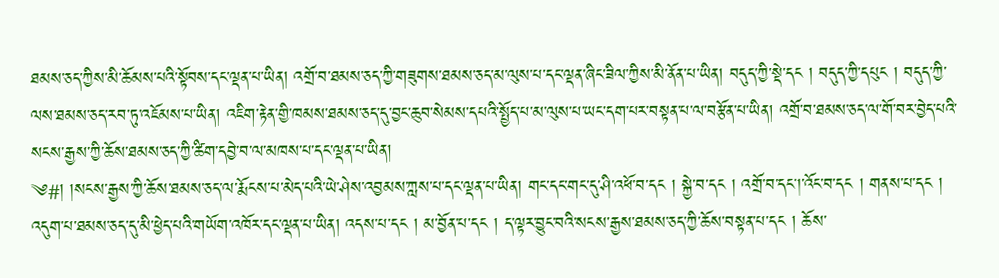ཐམས་ཅད་ཀྱིས་མི་ཆོམས་པའི་སྟོབས་དང་ལྡན་པ་ཡིན། འགྲོ་བ་ཐམས་ཅད་ཀྱི་གཟུགས་ཐམས་ཅད་མ་ལུས་པ་དང་ལྡན་ཞིང་ཟིལ་ཀྱིས་མི་ནོན་པ་ཡིན། བདུད་ཀྱི་སྡེ་དང ། བདུད་ཀྱི་དཔུང ། བདུད་ཀྱི་ལས་ཐམས་ཅད་རབ་ཏུ་འཇོམས་པ་ཡིན། འཇིག་རྟེན་གྱི་ཁམས་ཐམས་ཅད་དུ་བྱང་ཆུབ་སེམས་དཔའི་སྤྱོད་པ་མ་ལུས་པ་ཡང་དག་པར་བསྟན་པ་ལ་བརྩོན་པ་ཡིན། འགྲོ་བ་ཐམས་ཅད་ལ་གོ་བར་བྱེད་པའི་སངས་རྒྱས་ཀྱི་ཆོས་ཐམས་ཅད་ཀྱི་ཚིག་དབྱེ་བ་ལ་མཁས་པ་དང་ལྡན་པ་ཡིན།
༄#། །སངས་རྒྱས་ཀྱི་ཆོས་ཐམས་ཅད་ལ་རྨོངས་པ་མེད་པའི་ཡེ་ཤེས་འབྱམས་ཀླས་པ་དང་ལྡན་པ་ཡིན། གང་དང་གང་དུ་ཤི་འཕོ་བ་དང ། སྐྱེ་བ་དང ། འགྲོ་བ་དང།་འོང་བ་དང ། གནས་པ་དང ། འདུག་པ་ཐམས་ཅད་དུ་མི་ཕྱེད་པའི་གཡོག་འཁོར་དང་ལྡན་པ་ཡིན། འདས་པ་དང ། མ་བྱོན་པ་དང ། ད་ལྟར་བྱུང་བའི་སངས་རྒྱས་ཐམས་ཅད་ཀྱི་ཆོས་བསྟན་པ་དང ། ཆོས་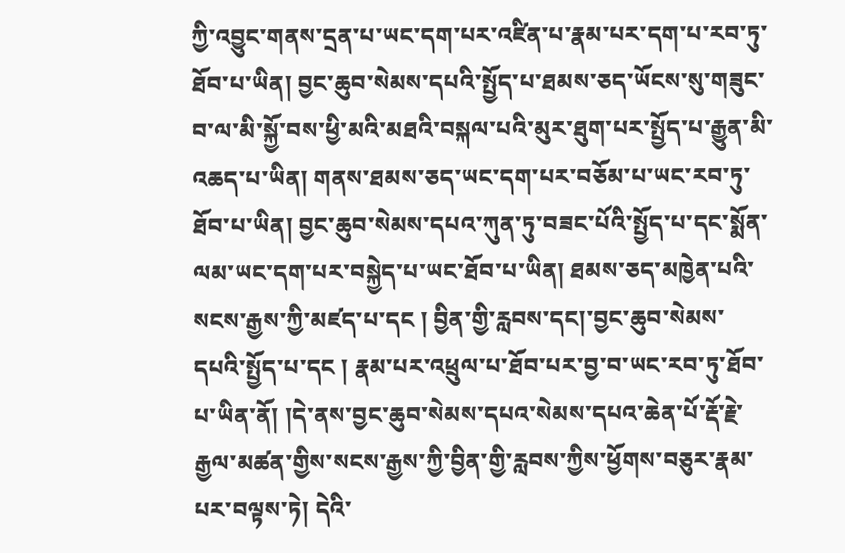ཀྱི་འབྱུང་གནས་དྲན་པ་ཡང་དག་པར་འཛིན་པ་རྣམ་པར་དག་པ་རབ་ཏུ་ཐོབ་པ་ཡིན། བྱང་ཆུབ་སེམས་དཔའི་སྤྱོད་པ་ཐམས་ཅད་ཡོངས་སུ་གཟུང་བ་ལ་མི་སྐྱོ་བས་ཕྱི་མའི་མཐའི་བསྐལ་པའི་མུར་ཐུག་པར་སྤྱོད་པ་རྒྱུན་མི་འཆད་པ་ཡིན། གནས་ཐམས་ཅད་ཡང་དག་པར་བཅོམ་པ་ཡང་རབ་ཏུ་ཐོབ་པ་ཡིན། བྱང་ཆུབ་སེམས་དཔའ་ཀུན་ཏུ་བཟང་པོའི་སྤྱོད་པ་དང་སྨོན་ལམ་ཡང་དག་པར་བསྐྱེད་པ་ཡང་ཐོབ་པ་ཡིན། ཐམས་ཅད་མཁྱེན་པའི་སངས་རྒྱས་ཀྱི་མཛད་པ་དང ། བྱིན་གྱི་རླབས་དང།་བྱང་ཆུབ་སེམས་དཔའི་སྤྱོད་པ་དང ། རྣམ་པར་འཕྲུལ་པ་ཐོབ་པར་བྱ་བ་ཡང་རབ་ཏུ་ཐོབ་པ་ཡིན་ནོ། །དེ་ནས་བྱང་ཆུབ་སེམས་དཔའ་སེམས་དཔའ་ཆེན་པོ་རྡོ་རྗེ་རྒྱལ་མཚན་གྱིས་སངས་རྒྱས་ཀྱི་བྱིན་གྱི་རླབས་ཀྱིས་ཕྱོགས་བཅུར་རྣམ་པར་བལྟས་ཏེ། དེའི་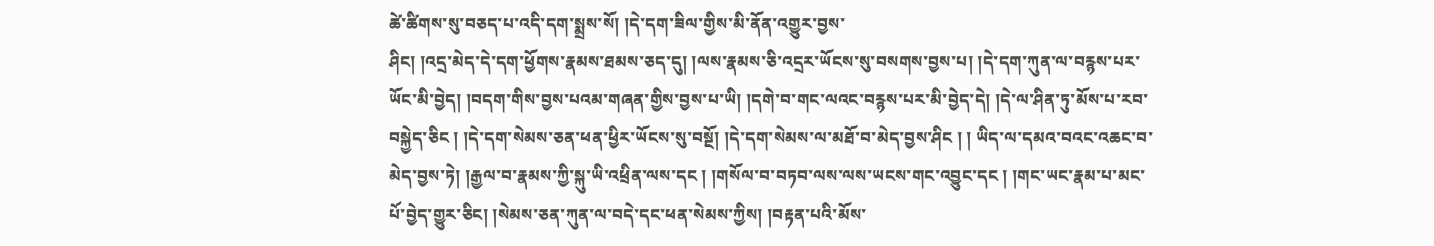ཚེ་ཚིགས་སུ་བཅད་པ་འདི་དག་སྨྲས་སོ། །དེ་དག་ཟིལ་གྱིས་མི་ནོན་འགྱུར་བྱས་
ཤིང། །འདྲ་མེད་དེ་དག་ཕྱོགས་རྣམས་ཐམས་ཅད་དུ། །ལས་རྣམས་ཅི་འདྲར་ཡོངས་སུ་བསགས་བྱས་པ། །དེ་དག་ཀུན་ལ་བརྙས་པར་ཡོང་མི་བྱེད། །བདག་གིས་བྱས་པའམ་གཞན་གྱིས་བྱས་པ་ཡི། །དགེ་བ་གང་ལའང་བརྙས་པར་མི་བྱེད་དེ། །དེ་ལ་ཤིན་ཏུ་མོས་པ་རབ་བསྐྱེད་ཅིང ། །དེ་དག་སེམས་ཅན་ཕན་ཕྱིར་ཡོངས་སུ་བསྔོ། །དེ་དག་སེམས་ལ་མཐོ་བ་མེད་བྱས་ཤིང ། ། ཡིད་ལ་དམའ་བའང་འཆང་བ་མེད་བྱས་ཏེ། །རྒྱལ་བ་རྣམས་ཀྱི་སྐུ་ཡི་འཕྲིན་ལས་དང ། །གསོལ་བ་བཏབ་ལས་ལས་ཡངས་གང་འབྱུང་དང ། །གང་ཡང་རྣམ་པ་མང་པོ་བྱེད་གྱུར་ཅིང། །སེམས་ཅན་ཀུན་ལ་བདེ་དང་ཕན་སེམས་ཀྱིས། །བརྟན་པའི་མོས་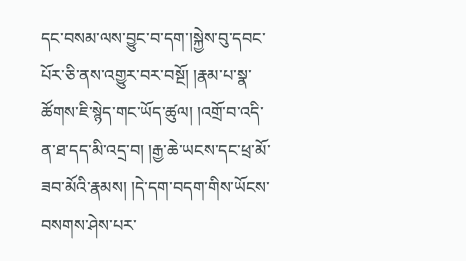དང་བསམ་ལས་བྱུང་བ་དག་།སྐྱེས་བུ་དབང་པོར་ཅི་ནས་འགྱུར་བར་བསྔོ། །རྣམ་པ་སྣ་ཚོགས་ཇི་སྙེད་གང་ཡོད་ཚུལ། །འགྲོ་བ་འདི་ན་ཐ་དད་མི་འདྲ་བ། །རྒྱ་ཆེ་ཡངས་དང་ཕྲ་མོ་ཟབ་མོའི་རྣམས། །དེ་དག་བདག་གིས་ཡོངས་བསགས་ཤེས་པར་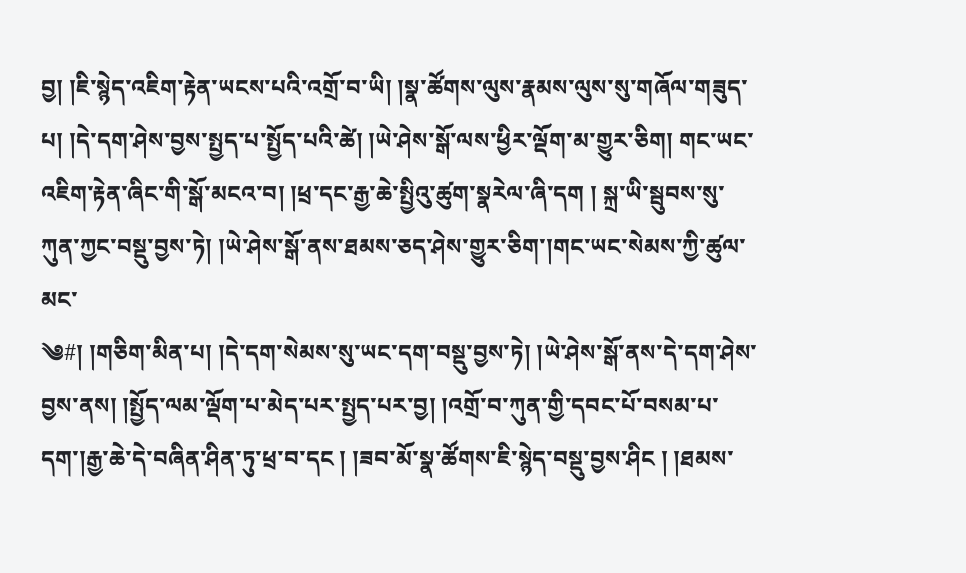བྱ། །ཇི་སྙེད་འཇིག་རྟེན་ཡངས་པའི་འགྲོ་བ་ཡི། །སྣ་ཚོགས་ལུས་རྣམས་ལུས་སུ་གཞོལ་གཟུད་པ། །དེ་དག་ཤེས་བྱས་སྤྱད་པ་སྤྱོད་པའི་ཚེ། །ཡེ་ཤེས་སྒོ་ལས་ཕྱིར་ལྡོག་མ་གྱུར་ཅིག། གང་ཡང་འཇིག་རྟེན་ཞིང་གི་སྒོ་མངའ་བ། །ཕྲ་དང་རྒྱ་ཆེ་སྤྱིའུ་ཚུག་སྣརེལ་ཞི་དག ། སྐྲ་ཡི་སྦུབས་སུ་ཀུན་ཀྱང་བསྡུ་བྱས་ཏེ། །ཡེ་ཤེས་སྒོ་ནས་ཐམས་ཅད་ཤེས་གྱུར་ཅིག་།གང་ཡང་སེམས་ཀྱི་ཚུལ་མང་
༄#། །གཅིག་མིན་པ། །དེ་དག་སེམས་སུ་ཡང་དག་བསྡུ་བྱས་ཏེ། །ཡེ་ཤེས་སྒོ་ནས་དེ་དག་ཤེས་བྱས་ནས། །སྤྱོད་ལམ་ལྡོག་པ་མེད་པར་སྤྱད་པར་བྱ། །འགྲོ་བ་ཀུན་གྱི་དབང་པོ་བསམ་པ་དག་།རྒྱ་ཆེ་དེ་བཞིན་ཤིན་ཏུ་ཕྲ་བ་དང ། །ཟབ་མོ་སྣ་ཚོགས་ཇི་སྙེད་བསྡུ་བྱས་ཤིང ། །ཐམས་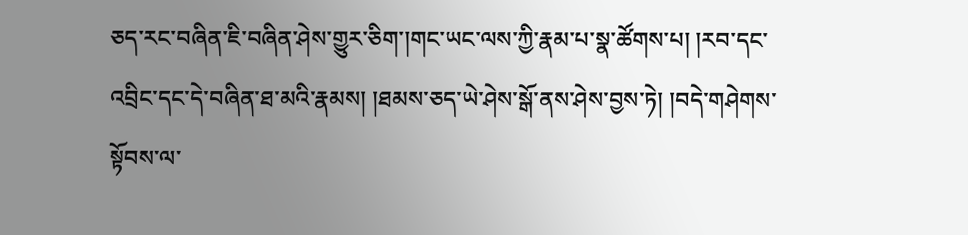ཅད་རང་བཞིན་ཇི་བཞིན་ཤེས་གྱུར་ཅིག་།གང་ཡང་ལས་ཀྱི་རྣམ་པ་སྣ་ཚོགས་པ། །རབ་དང་འབྲིང་དང་དེ་བཞིན་ཐ་མའི་རྣམས། །ཐམས་ཅད་ཡེ་ཤེས་སྒོ་ནས་ཤེས་བྱས་ཏེ། །བདེ་གཤེགས་སྟོབས་ལ་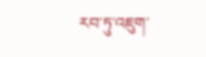རབ་ཏུ་འཇུག་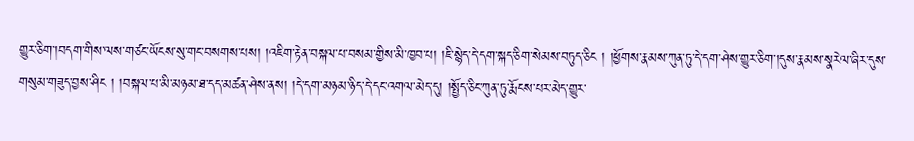གྱུར་ཅིག་།བདག་གིས་ལས་གཙང་ཡོངས་སུ་གང་བསགས་པས། །འཇིག་རྟེན་བསྐལ་པ་བསམ་གྱིས་མི་ཁྱབ་པ། །ཇི་སྙེད་དེ་དག་སྐད་ཅིག་སེམས་བཏུད་ཅིང ། །ཕྱོགས་རྣམས་ཀུན་ཏུ་དེ་དག་ཤེས་གྱུར་ཅིག་།དུས་རྣམས་སྣརེལ་ཞིར་དུས་གསུམ་གཟུད་བྱས་ཤིང ། །བསྐལ་པ་མི་མཉམ་ཐ་དད་མཚན་ཤེས་ནས། །དེ་དག་མཉམ་ཉིད་དེ་དང་འགལ་མེད་དུ། །སྤྱོད་ཅིང་ཀུན་ཏུ་རྨོངས་པར་མེད་གྱུར་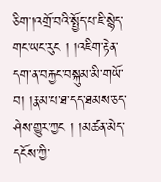ཅིག་།འགྲོ་བའི་སྤྱོད་པ་ཇི་སྙེད་གང་ཡང་རུང ། །འཇིག་རྟེན་དག་ན་བརྐྱང་བསྐུམ་མི་གཡོ་བ། །རྣམ་པ་ཐ་དད་ཐམས་ཅད་ཤེས་གྱུར་ཀྱང ། །མཚན་མེད་དངོས་ཀྱི་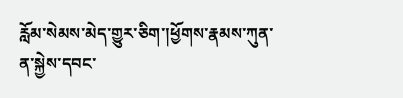རློམ་སེམས་མེད་གྱུར་ཅིག་།ཕྱོགས་རྣམས་ཀུན་ན་སྐྱེས་དབང་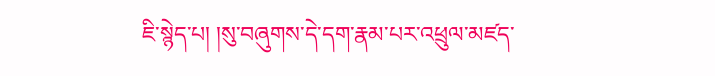ཇི་སྙེད་པ། །སུ་བཞུགས་དེ་དག་རྣམ་པར་འཕྲུལ་མཛད་